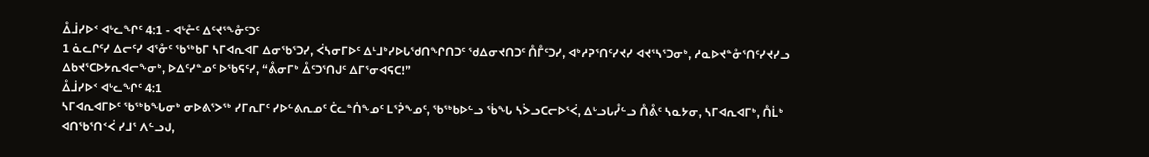ᐂᒨᓯᐅᑉ ᐊᒡᓚᖏᑦ 4:1 - ᐊᒡᓔᑦ ᐃᑦᔪᕐᖕᓁᑦᑐᑦ
1 ᓈᓚᒋᑦᓯ ᐃᓕᑦᓯ ᐊᕐᓁᑦ ᖃᖅᑲᒥ ᓴᒥᐊᕆᐊᒥ ᐃᓂᖃᕐᑐᓯ, ᐹᓴᓂᒥᐅᑦ ᐃᒻᒧᒃᓯᐅᒐᖁᑎᖏᑎᑐᑦ ᖁᐃᓂᔪᑎᑐᑦ ᑍᒤᑦᑐᓯ, ᐊᒃᓱᕈᕐᑎᑦᓯᔪᓯ ᐊᔪᕐᓴᕐᑐᓂᒃ, ᓱᓇᐅᔪᓐᓁᕐᑎᑦᓯᔪᓯᓗ ᐃᑲᔪᕐᑕᐅᔭᕆᐊᓕᖕᓂᒃ, ᐅᐃᑦᓯᓐᓄᑦ ᐅᖃᕋᑦᓯ, “ᕔᓂᒥᒃ ᐂᑦᑐᕐᑎᒍᑦ ᐃᒥᕐᓂᐊᕋᑕ!”
ᐂᒨᓯᐅᑉ ᐊᒡᓚᖏᑦ 4:1
ᓴᒥᐊᕆᐊᒥᐅᑦ ᖃᖅᑲᖓᓂᒃ ᓂᐅᕕᕐᐳᖅ ᓯᒥᕆᒥᑦ ᓯᐅᓪᕕᕆᓄᑦ ᑖᓚᓐᑏᖕᓄᑦ ᒪᕐᕉᖕᓄᑦ, ᖃᖅᑲᐅᓪᓗ ᖄᖓ ᓴᐴᓗᑕᓕᐅᕐᐹ, ᐃᒡᓗᒐᓮᓪᓗ ᑍᕔᑦ ᓴᓇᔭᓂ, ᓴᒥᐊᕆᐊᒥᒃ, ᑍᒫᒃ ᐊᑎᖃᕐᑎᑉᐹ ᓯᒧᕐ ᐱᓪᓗᒍ,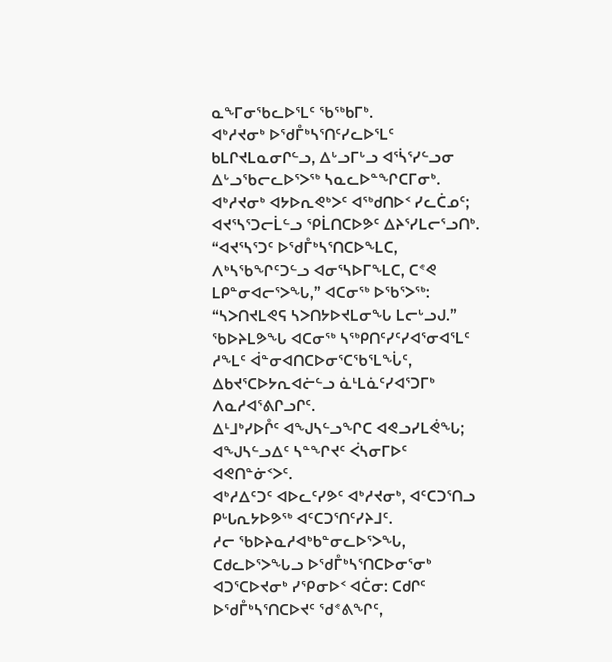ᓇᖕᒥᓂᖃᓚᐅᕐᒪᑦ ᖃᖅᑲᒥᒃ.
ᐊᒃᓱᔪᓂᒃ ᐅᖁᒤᒃᓴᕐᑎᑦᓯᓚᐅᕐᒪᑦ ᑲᒪᒋᔪᒪᓇᓂᒋᓪᓗ, ᐃᒡᓗᒥᒡᓗ ᐊᕐᓵᕐᓯᓪᓗᓂ ᐃᒡᓗᖃᓕᓚᐅᕐᐳᖅ ᓴᓇᓚᐅᓐᖏᑕᒥᓂᒃ.
ᐊᒃᓱᔪᓂᒃ ᐊᔭᐅᕆᕙᒃᐳᑦ ᐊᖅᑯᑎᐅᑉ ᓯᓚᑖᓄᑦ; ᐊᔪᕐᓴᕐᑐᓕᒫᓪᓗ ᕿᒫᑎᑕᐅᕗᑦ ᐃᔨᕐᓯᒪᓕᕐᓗᑎᒃ.
“ᐊᔪᕐᓴᕐᑐᑦ ᐅᖁᒤᒃᓴᕐᑎᑕᐅᖕᒪᑕ, ᐱᒃᓴᖃᖏᑦᑐᓪᓗ ᐊᓂᕐᓴᐅᒥᖕᒪᑕ, ᑕᕝᕙ ᒪᑭᓐᓂᐊᓕᕐᐳᖓ,” ᐊᑕᓂᖅ ᐅᖃᕐᐳᖅ: “ᓴᐳᑎᔪᒪᕙᕋ ᓴᐳᑎᔭᐅᔪᒪᓂᖓ ᒪᓕᒡᓗᒍ.”
ᖃᐅᔨᒪᕗᖓ ᐊᑕᓂᖅ ᓴᖅᑭᑎᑦᓯᑦᓯᐊᕐᓂᐊᕐᒪᑦ ᓱᖕᒪᑦ ᐋᓐᓂᐊᑎᑕᐅᓂᕐᑕᖃᕐᒪᖔᑦ, ᐃᑲᔪᕐᑕᐅᔭᕆᐊᓖᓪᓗ ᓈᒻᒪᓈᑦᓯᐊᕐᑐᒥᒃ ᐱᓇᓱᐊᕐᕕᒋᓗᒋᑦ.
ᐃᒻᒧᒃᓯᐅᒊᑦ ᐊᖑᓴᓪᓗᖏᑕ ᐊᕙᓗᓯᒪᕚᖓ; ᐊᖑᓴᓪᓗᐃᑦ ᓴᓐᖏᔪᑦ ᐹᓴᓂᒥᐅᑦ ᐊᕙᑎᓐᓃᑉᐳᑦ.
ᐊᒃᓱᐃᑦᑐᑦ ᐊᐅᓚᑦᓯᕗᑦ ᐊᒃᓱᔪᓂᒃ, ᐊᑦᑕᑐᕐᑎᓗ ᑭᒡᒐᕆᔭᐅᕗᖅ ᐊᑦᑕᑐᕐᑎᑦᓯᔨᒧᑦ.
ᓱᓕ ᖃᐅᔨᓇᓱᐊᒃᑲᓐᓂᓚᐅᕐᐳᖓ, ᑕᑯᓚᐅᕐᐳᖓᓗ ᐅᖁᒤᒃᓴᕐᑎᑕᐅᓂᕐᓂᒃ ᐊᑐᕐᑕᐅᔪᓂᒃ ᓯᕿᓂᐅᑉ ᐊᑖᓂ: ᑕᑯᒋᑦ ᐅᖁᒤᒃᓴᕐᑎᑕᐅᔪᑦ ᖁᕝᕕᖏᑦ,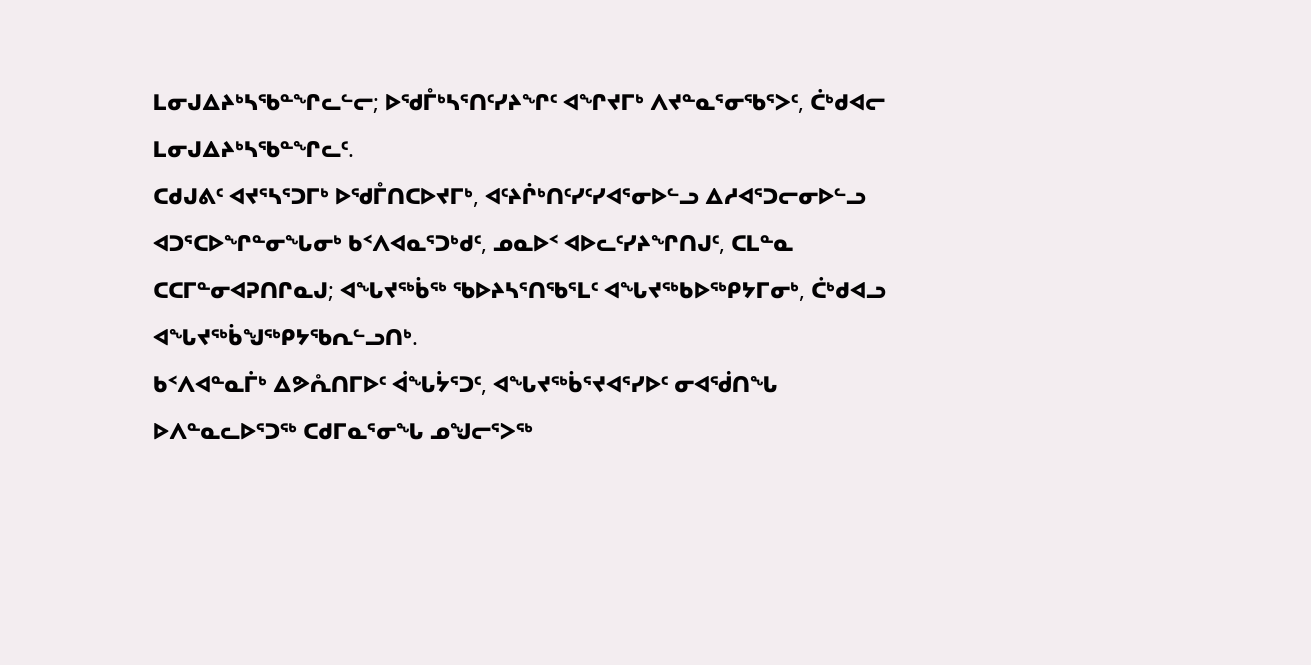ᒪᓂᒍᐃᔨᒃᓴᖃᓐᖏᓚᓪᓕ; ᐅᖁᒤᒃᓴᕐᑎᑦᓯᔨᖏᑦ ᐊᖏᔪᒥᒃ ᐱᔪᓐᓇᕐᓂᖃᕐᐳᑦ, ᑖᒃᑯᐊᓕ ᒪᓂᒍᐃᔨᒃᓴᖃᓐᖏᓚᑦ.
ᑕᑯᒍᕕᑦ ᐊᔪᕐᓴᕐᑐᒥᒃ ᐅᖁᒤᑎᑕᐅᔪᒥᒃ, ᐊᑦᔨᒌᒃᑎᑦᓯᑦᓯᐊᕐᓂᐅᓪᓗ ᐃᓱᐊᕐᑐᓕᓂᐅᓪᓗ ᐊᑐᕐᑕᐅᖏᓐᓂᖓᓂᒃ ᑲᑉᐱᐊᓇᕐᑐᒃᑯᑦ, ᓄᓇᐅᑉ ᐊᐅᓚᑦᓯᔨᖏᑎᒍᑦ, ᑕᒪᓐᓇ ᑕᑕᒥᓐᓂᐊᕈᑎᒋᓇᒍ; ᐊᖓᔪᖅᑳᖅ ᖃᐅᔨᓴᕐᑎᖃᕐᒪᑦ ᐊᖓᔪᖅᑲᐅᖅᑭᔭᒥᓂᒃ, ᑖᒃᑯᐊᓗ ᐊᖓᔪᖅᑳᖑᖅᑭᔭᖃᕆᓪᓗᑎᒃ.
ᑲᑉᐱᐊᓐᓇᒦᒃ ᐃᕗᕅᑎᒥᐅᑦ ᐋᖓᔮᕐᑐᑦ, ᐊᖓᔪᖅᑳᕐᔪᐊᕐᓯᐅᑦ ᓂᐊᖂᑎᖓ ᐅᐱᓐᓇᓚᐅᕐᑐᖅ ᑕᑯᒥᓇᕐᓂᖓ ᓄᖑᓕᕐᐳᖅ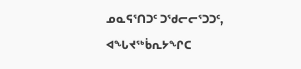ᓄᓇᕋᕐᑎᑐᑦ ᑐᖁᓕᓕᕐᑐᑐᑦ, ᐊᖓᔪᖅᑳᕆᔭᖏᑕ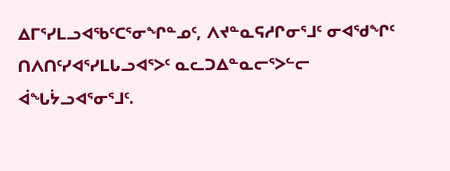ᐃᒥᕐᓯᒪᓗᐊᖃᑦᑕᕐᓂᖏᓐᓄᑦ, ᐱᔪᓐᓇᕋᓱᒋᓂᕐᒧᑦ ᓂᐊᖁᖏᑦ ᑎᐱᑎᑦᓯᐊᕐᓯᒪᒐᓗᐊᕐᐳᑦ ᓇᓚᑐᐃᓐᓇᓕᕐᐳᓪᓕ ᐋᖓᔮᓗᐊᕐᓂᕐᒧᑦ.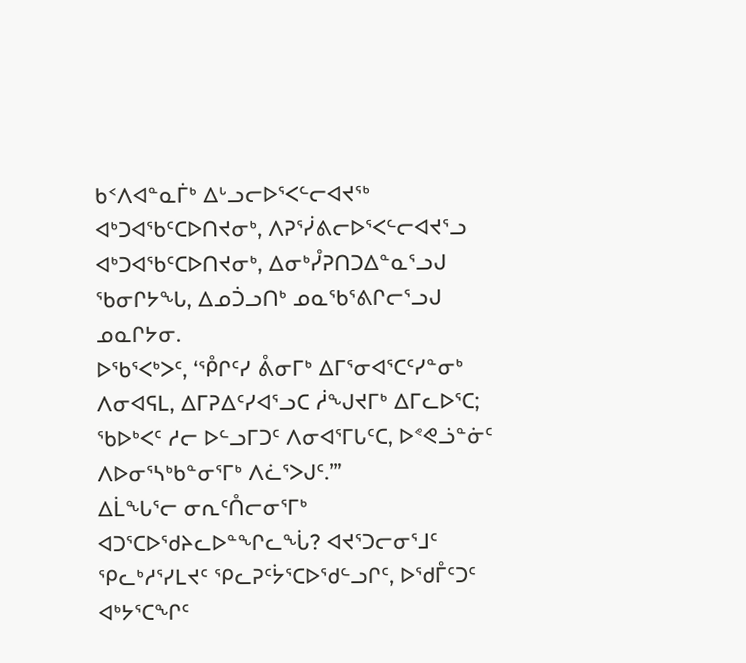ᑲᑉᐱᐊᓐᓇᒦᒃ ᐃᒡᓗᓕᐅᕐᐸᓪᓕᐊᔪᖅ ᐊᒃᑐᐊᖃᑦᑕᐅᑎᔪᓂᒃ, ᐱᕈᕐᓰᕕᓕᐅᕐᐸᓪᓕᐊᔪᕐᓗ ᐊᒃᑐᐊᖃᑦᑕᐅᑎᔪᓂᒃ, ᐃᓂᒃᓮᕈᑎᑐᐃᓐᓇᕐᓗᒍ ᖃᓂᒋᔭᖓ, ᐃᓄᑑᓗᑎᒃ ᓄᓇᖃᕐᕕᒋᓕᕐᓗᒍ ᓄᓇᒋᔭᓂ.
ᐅᖃᕐᐸᒃᐳᑦ, ‘ᕾᒋᑦᓯ ᕔᓂᒥᒃ ᐃᒥᕐᓂᐊᕐᑕᑦᓯᓐᓂᒃ ᐱᓂᐊᕋᒪ, ᐃᒥᕈᐃᑦᓯᐊᕐᓗᑕ ᓲᖑᔪᒥᒃ ᐃᒥᓚᐅᕐᑕ; ᖃᐅᒃᐸᑦ ᓱᓕ ᐅᓪᓗᒥᑐᑦ ᐱᓂᐊᕐᒥᒐᑦᑕ, ᐅᕝᕙᓘᓐᓃᑦ ᐱᐅᓂᕐᓴᒃᑲᓐᓂᕐᒥᒃ ᐱᓛᕐᐳᒍᑦ.’”
ᐃᒫᖓᕐᓕ ᓂᕆᑦᑍᓕᓂᕐᒥᒃ ᐊᑐᕐᑕᐅᖁᔨᓚᐅᓐᖏᓚᖔ? ᐊᔪᕐᑐᓕᓂᕐᒧᑦ ᕿᓚᒃᓱᕐᓯᒪᔪᑦ ᕿᓚᕈᑦᔮᕐᑕᐅᖁᓪᓗᒋᑦ, ᐅᖁᒤᑦᑐᑦ ᐊᒃᔭᕐᑕᖏᑦ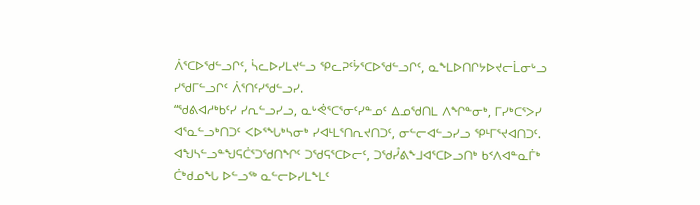ᐲᕐᑕᐅᖁᓪᓗᒋᑦ, ᓵᓚᐅᓯᒪᔪᓪᓗ ᕿᓚᕈᑦᔮᕐᑕᐅᖁᓪᓗᒋᑦ, ᓇᖕᒪᐅᑎᒋᔭᐅᔪᓕᒫᓂᒡᓗ ᓯᖁᒥᓪᓗᒋᑦ ᐲᕐᑎᑦᓯᖁᓪᓗᓯ.
“ᖁᕕᐊᓱᒃᑲᑦᓯ ᓯᕆᓪᓗᓯᓗ, ᓇᒡᕚᕐᑕᕐᓂᑦᓯᓐᓄᑦ ᐃᓄᖁᑎᒪ ᐱᖏᓐᓂᒃ, ᒥᓯᒃᑕᕐᐳᓯ ᐊᕐᓇᓪᓗᒃᑎᑐᑦ ᐸᐅᕐᖓᒃᓴᓂᒃ ᓯᐊᒻᒪᕐᑎᕆᔪᑎᑐᑦ, ᓂᓪᓕᐊᓪᓗᓯᓗ ᕿᒻᒥᕐᔪᐊᑎᑐᑦ.
ᐊᖑᓴᓪᓗᓐᖑᕋᑖᕐᑐᖁᑎᖏᑦ ᑐᖁᕋᕐᑕᐅᓕᑦ, ᑐᖁᓮᕕᖕᒧᐊᕐᑕᐅᓗᑎᒃ ᑲᑉᐱᐊᓐᓇᒦᒃ ᑖᒃᑯᓄᖓ ᐅᓪᓗᖅ ᓇᓪᓕᐅᓯᒪᖕᒪᑦ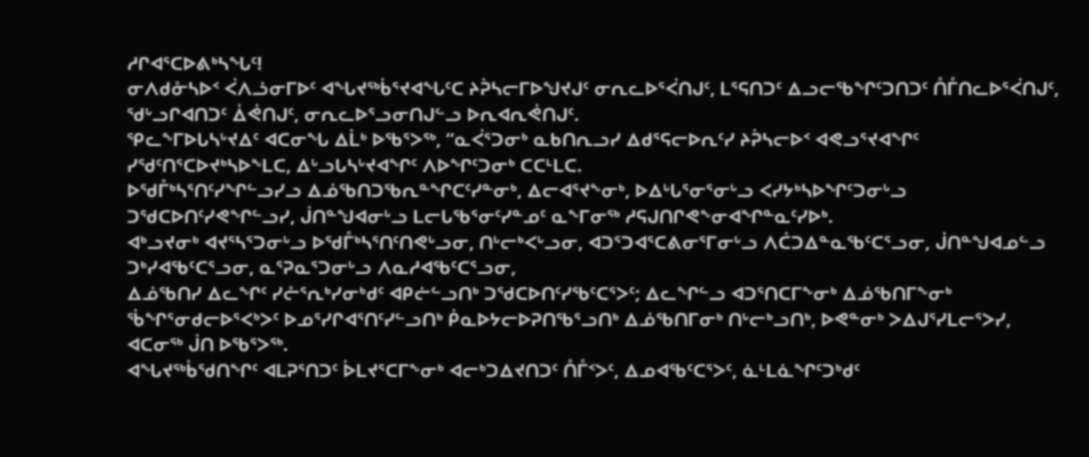ᓱᒋᐊᕐᑕᐅᕕᒃᓴᖓᑦ!
ᓂᐱᑯᓁᓴᐅᑉ ᐹᐱᓘᓂᒥᐅᑦ ᐊᖓᔪᖅᑳᕐᔪᐊᖓᑦᑕ ᔨᕉᓴᓕᒥᐅᖑᔪᒍᑦ ᓂᕆᓚᐅᕐᐹᑎᒍᑦ, ᒪᕐᕋᑎᑐᑦ ᐃᓗᓕᖃᖏᑦᑐᑎᑐᑦ ᑍᒤᑎᓚᐅᕐᐹᑎᒍᑦ, ᖁᒡᓗᒋᐊᑎᑐᑦ ᐄᕚᑎᒍᑦ, ᓂᕆᓚᐅᕐᓗᓂᑎᒍᓪᓗ ᐅᕆᐊᕆᕚᑎᒍᑦ.
ᕿᓚᖕᒥᐅᒐᓴᒡᔪᐃᑦ ᐊᑕᓂᖓ ᐃᒫᒃ ᐅᖃᕐᐳᖅ, “ᓇᐹᕐᑐᓂᒃ ᓇᑲᑎᕆᓗᓯ ᐃᑯᕐᕋᓕᐅᕆᑦᓯ ᔨᕉᓴᓕᐅᑉ ᐊᕙᓗᕐᔪᐊᖏᑦ ᓯᖁᑦᑎᕐᑕᐅᔪᒃᓴᐅᖕᒪᑕ, ᐃᒡᓗᒐᓴᒡᔪᐊᖏᑦ ᐱᐅᖏᑦᑐᓂᒃ ᑕᑕᒻᒪᑕ.
ᐅᖁᒤᒃᓴᕐᑎᑦᓯᖏᓪᓗᓯᓗ ᐃᓅᖃᑎᑐᖃᕆᓐᖏᑕᑦᓯᓐᓂᒃ, ᐃᓕᐊᕐᔪᖕᓂᒃ, ᐅᐃᒡᒐᕐᓂᕐᓂᒡᓗ ᐸᓯᔭᒃᓴᐅᖏᑦᑐᓂᒡᓗ ᑐᖁᑕᐅᑎᑦᓯᕙᖏᓪᓗᓯ, ᒎᑎᓐᖑᐊᓂᒡᓗ ᒪᓕᒐᖃᕐᓂᑦᓯᓐᓄᑦ ᓇᖕᒥᓂᖅ ᓱᕋᒍᑎᒋᕙᖕᓂᐊᖏᓐᓇᑦᓯᐅᒃ.
ᐊᒃᓗᔪᓂᒃ ᐊᔪᕐᓴᕐᑐᓂᒡᓗ ᐅᖁᒤᒃᓴᕐᑎᑦᑎᕙᒡᓗᓂ, ᑎᒡᓕᒃᐸᒡᓗᓂ, ᐊᑐᕐᑐᐊᕐᑕᕕᓂᕐᒥᓂᒡᓗ ᐱᑖᑐᐃᓐᓇᖃᑦᑕᕐᓗᓂ, ᒎᑎᓐᖑᐊᓄᓪᓗ ᑐᒃᓯᐊᖃᑦᑕᕐᓗᓂ, ᓇᕐᕈᓇᕐᑐᓂᒡᓗ ᐱᓇᓱᐊᖃᑦᑕᕐᓗᓂ,
ᐃᓅᖃᑎᓯ ᐃᓚᖏᑦ ᓯᓔᕐᕆᒃᓯᓂᒃᑯᑦ ᐊᑭᓖᓪᓗᑎᒃ ᑐᖁᑕᐅᑎᑦᓯᖃᑦᑕᕐᐳᑦ; ᐃᓚᖏᓪᓗ ᐊᑐᕐᑎᑕᒥᖕᓂᒃ ᐃᓅᖃᑎᒥᖕᓂᒃ ᖄᖏᕐᓂᑯᓕᐅᕐᐸᒃᐳᑦ ᐅᓄᕐᓯᒋᐊᕐᑎᑦᓯᓪᓗᑎᒃ ᑮᓇᐅᔭᓕᐅᕈᑎᖃᕐᓗᑎᒃ ᐃᓅᖃᑎᒥᓂᒃ ᑎᒡᓕᒃᓗᑎᒃ, ᐅᕙᓐᓂᒃ ᐳᐃᒍᕐᓯᒪᓕᕐᐳᓯ, ᐊᑕᓂᖅ ᒎᑎ ᐅᖃᕐᐳᖅ.
ᐊᖓᔪᖅᑳᖁᑎᖏᑦ ᐊᒪᕈᕐᑎᑐᑦ ᐆᒪᔪᕐᑕᒥᖕᓂᒃ ᐊᓕᒃᑐᐃᔪᑎᑐᑦ ᑍᒤᑉᐳᑦ, ᐃᓄᐊᖃᑦᑕᕐᐳᑦ, ᓈᒻᒪᓈᖏᑦᑐᒃᑯᑦ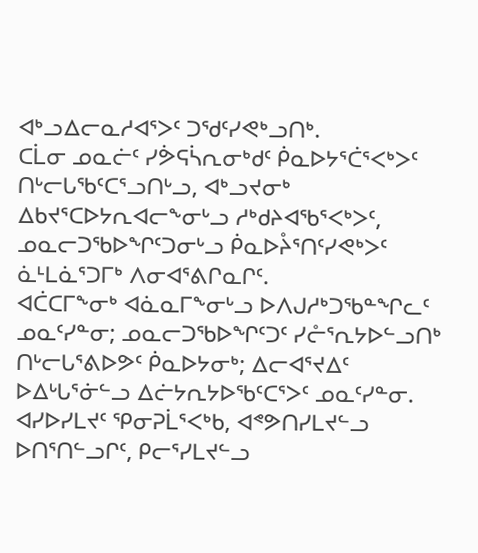ᐊᒃᓗᐃᓕᓇᓱᐊᕐᐳᑦ ᑐᖁᑦᓯᕙᒃᓗᑎᒃ.
ᑕᒫᓂ ᓄᓇᓖᑦ ᓯᕘᕋᓵᕆᓂᒃᑯᑦ ᑮᓇᐅᔭᕐᑖᕐᐸᒃᐳᑦ ᑎᒡᓕᒐᖃᑦᑕᕐᓗᑎᒡᓗ, ᐊᒃᓗᔪᓂᒃ ᐃᑲᔪᕐᑕᐅᔭᕆᐊᓕᖕᓂᒡᓗ ᓱᒃᑯᔨᐊᖃᕐᐸᒃᐳᑦ, ᓄᓇᓕᑐᖃᐅᖏᑦᑐᓂᒡᓗ ᑮᓇᐅᔧᕐᑎᑦᓯᕙᒃᐳᑦ ᓈᒻᒪᓈᕐᑐᒥᒃ ᐱᓂᐊᕐᕕᒋᓇᒋᑦ.
ᐊᑖᑕᒥᖕᓂᒃ ᐊᓈᓇᒥᖕᓂᒡᓗ ᐅᐱᒍᓱᒃᑐᖃᓐᖏᓚᑦ ᓄᓇᑦᓯᓐᓂ; ᓄᓇᓕᑐᖃᐅᖏᑦᑐᑦ ᓯᓔᕐᕆᔭᐅᓪᓗᑎᒃ ᑎᒡᓕᒐᕐᕕᐅᕗᑦ ᑮᓇᐅᔭᓂᒃ; ᐃᓕᐊᕐᔪᐃᑦ ᐅᐃᒡᒐᕐᓃᓪᓗ ᐃᓖᔭᕆᔭᐅᖃᑦᑕᕐᐳᑦ ᓄᓇᑦᓯᓐᓂ.
ᐊᓯᐅᓯᒪᔪᑦ ᕿᓂᕈᒫᕐᐸᒃᑲ, ᐊᕝᕗᑎᓯᒪᔪᓪᓗ ᐅᑎᕐᑎᓪᓗᒋᑦ, ᑭᓕᕐᓯᒪᔪᓪᓗ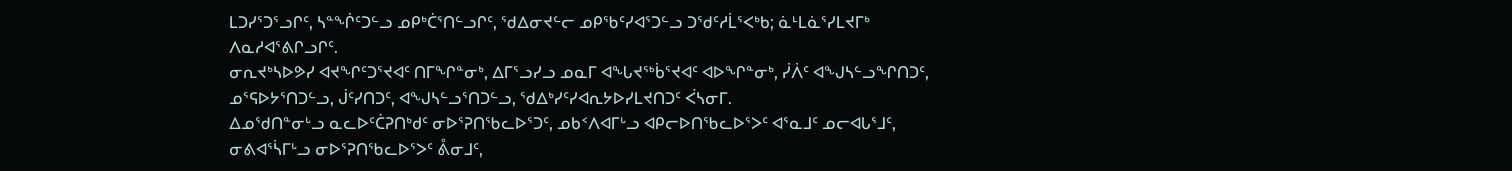ᒪᑐᓯᕐᑐᕐᓗᒋᑦ, ᓴᓐᖐᑦᑐᓪᓗ ᓄᑭᒃᑖᕐᑎᓪᓗᒋᑦ, ᖁᐃᓂᔪᓪᓕ ᓄᑭᖃᑦᓯᐊᕐᑐᓪᓗ ᑐᖁᑦᓱᒫᕐᐸᒃᑲ; ᓈᒻᒪᓈᕐᓯᒪᔪᒥᒃ ᐱᓇᓱᐊᕐᕕᒋᓗᒋᑦ.
ᓂᕆᔪᒃᓴᐅᕗᓯ ᐊᔪᖏᑦᑐᕐᔪᐊᑦ ᑎᒥᖏᓐᓂᒃ, ᐃᒥᕐᓗᓯᓗ ᓄᓇᒥ ᐊᖓᔪᖅᑳᕐᔪᐊᑦ ᐊᐅᖏᓐᓂᒃ, ᓰᐲᑦ ᐊᖑᓴᓪᓗᖏᑎᑐᑦ, ᓄᕐᕋᐅᔭᕐᑎᑐᓪᓗ, ᒎᑦᓯᑎᑐᑦ, ᐊᖑᓴᓪᓗᕐᑎᑐᓪᓗ, ᖁᐃᒃᓯᑦᓯᐊᕆᔭᐅᓯᒪᔪᑎᑐᑦ ᐹᓴᓂᒥ.
ᐃᓄᖁᑎᓐᓂᒡᓗ ᓇᓚᐅᑦᑖᕈᑎᒃᑯᑦ ᓂᐅᕐᕈᑎᖃᓚᐅᕐᑐᑦ, ᓄᑲᑉᐱᐊᒥᒡᓗ ᐊᑭᓕᐅᑎᖃᓚᐅᕐᐳᑦ ᐊᕐᓇᒧᑦ ᓄᓕᐊᒐᕐᒧᑦ, ᓂᕕᐊᕐᓵᒥᒡᓗ ᓂᐅᕐᕈᑎᖃᓚᐅᕐᐳᑦ ᕔᓂᒧᑦ,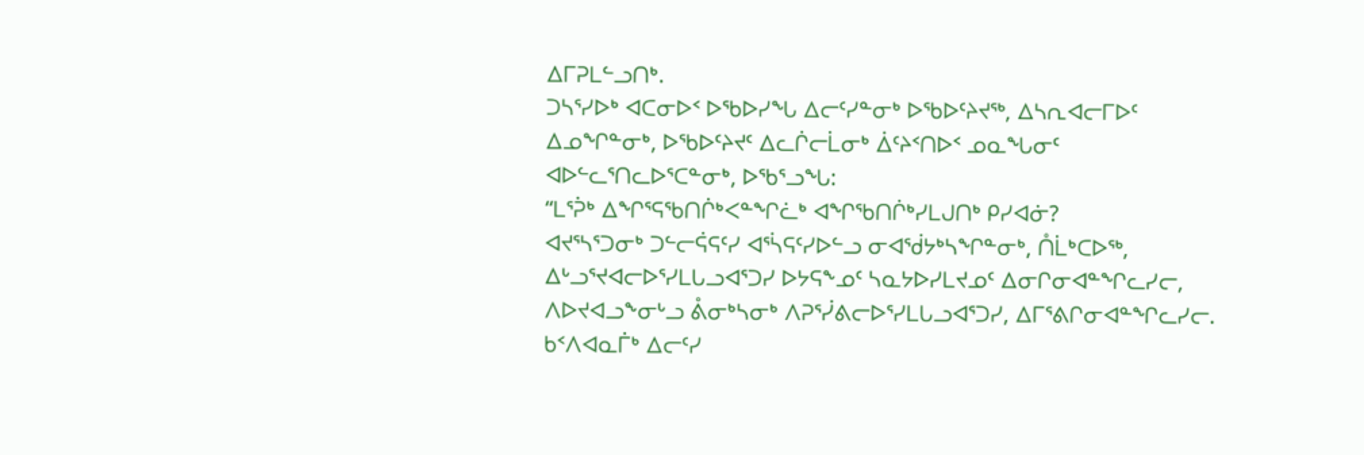ᐃᒥᕈᒪᓪᓗᑎᒃ.
ᑐᓴᕐᓯᐅᒃ ᐊᑕᓂᐅᑉ ᐅᖃᐅᓯᖓ ᐃᓕᑦᓯᓐᓂᒃ ᐅᖃᐅᑦᔨᔪᖅ, ᐃᓴᕆᐊᓕᒥᐅᑦ ᐃᓄᖏᓐᓂᒃ, ᐅᖃᐅᑦᔨᔪᑦ ᐃᓚᒌᓕᒫᓂᒃ ᐄᑦᔨᑉᑎᐅᑉ ᓄᓇᖓᓂᑦ ᐊᐅᓪᓚᕐᑎᓚᐅᕐᑕᓐᓂᒃ, ᐅᖃᕐᓗᖓ:
“ᒪᕐᕉᒃ ᐃᖏᕐᕋᖃᑎᒌᒃᐸᓐᖏᓛᒃ ᐊᖏᖃᑎᒌᒃᓯᒪᒍᑎᒃ ᑭᓯᐊᓃ?
ᐊᔪᕐᓴᕐᑐᓂᒃ ᑐᓪᓕᕌᕋᑦᓯ ᐊᕐᓵᕋᑦᓯᐅᓪᓗ ᓂᐊᖂᔭᒃᓴᖏᓐᓂᒃ, ᑍᒫᒃᑕᐅᖅ, ᐃᒡᓗᕐᔪᐊᓕᐅᕐᓯᒪᒐᓗᐊᕐᑐᓯ ᐅᔭᕋᖕᓄᑦ ᓴᓇᔭᐅᓯᒪᔪᓄᑦ ᐃᓂᒋᓂᐊᓐᖏᓚᓯᓕ, ᐱᐅᔪᐊᓗᖕᓂᒡᓗ ᕔᓂᒃᓴᓂᒃ ᐱᕈᕐᓰᕕᓕᐅᕐᓯᒪᒐᓗᐊᕐᑐᓯ, ᐃᒥᕐᕕᒋᓂᐊᓐᖏᓚᓯᓕ.
ᑲᑉᐱᐊᓇᒦᒃ ᐃᓕᑦᓯ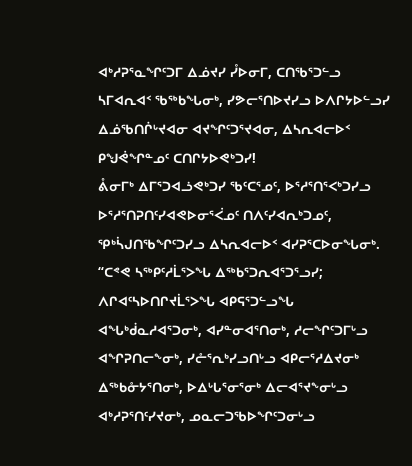ᐊᒃᓱᕈᕐᓇᖏᑦᑐᒥ ᐃᓅᔪᓯ ᓮᐅᓂᒥ, ᑕᑎᖃᕐᑐᓪᓗ ᓴᒥᐊᕆᐊᑉ ᖃᖅᑲᖓᓂᒃ, ᓯᕗᓕᕐᑎᐅᔪᓯᓗ ᐅᐱᒋᔭᐅᓪᓗᓯ ᐃᓅᖃᑎᒌᒡᔪᐊᓂ ᐊᔪᖏᑦᑐᕐᔪᐊᓂ, ᐃᓴᕆᐊᓕᐅᑉ ᑭᖑᕚᖏᓐᓄᑦ ᑕᑎᒋᔭᐅᕙᒃᑐᓯ!
ᕔᓂᒥᒃ ᐃᒥᕐᑐᐊᓘᕙᒃᑐᓯ ᖃᑦᑕᕐᓄᑦ, ᐅᕐᓱᕐᑎᕐᐸᒃᑐᓯᓗ ᐅᕐᓱᕐᑎᕈᑎᑦᓯᐊᕙᐅᓂᕐᐹᓄᑦ ᑎᐱᑦᓯᐊᕆᒃᑐᓄᑦ, ᕿᒃᓵᒍᑎᖃᖏᑦᑐᓯᓗ ᐃᓴᕆᐊᓕᐅᑉ ᐊᓯᕈᕐᑕᐅᓂᖓᓂᒃ.
“ᑕᕝᕙ ᓴᖅᑭᑦᓱᒫᕐᐳᖓ ᐃᖅᑲᕐᑐᕆᐊᕐᑐᕐᓗᓯ; ᐱᒋᐊᑦᓴᐅᑎᒋᔪᒫᕐᐳᖓ ᐊᑭᕋᕐᑐᓪᓗᖓ ᐊᖓᒃᑰᓇᓱᐊᕐᑐᓂᒃ, ᐊᓯᓐᓂᐊᕐᑎᓂᒃ, ᓱᓕᖏᑦᑐᒥᒡᓗ ᐊᖏᕈᑎᓕᖕᓂᒃ, ᓯᓔᕐᕆᒃᓯᓗᑎᒡᓗ ᐊᑭᓕᕐᓱᐃᔪᓂᒃ ᐃᖅᑲᓁᔭᕐᑎᓂᒃ, ᐅᐃᒡᒐᕐᓂᕐᓂᒃ ᐃᓕᐊᕐᔪᖕᓂᒡᓗ ᐊᒃᓱᕈᕐᑎᑦᓯᔪᓂᒃ, ᓄᓇᓕᑐᖃᐅᖏᑦᑐᓂᒡᓗ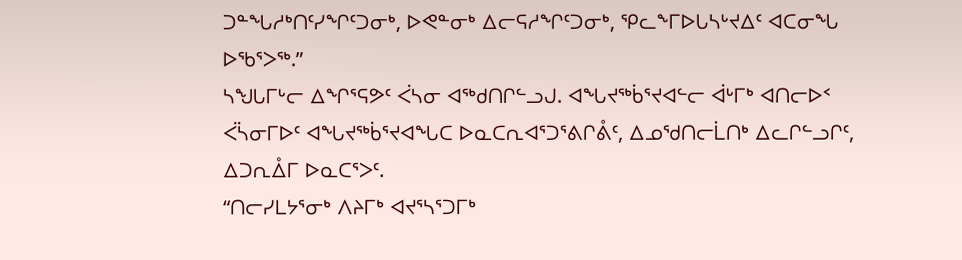ᑐᓐᖓᓱᒃᑎᑦᓯᖏᑦᑐᓂᒃ, ᐅᕙᓐᓂᒃ ᐃᓕᕋᓱᖏᑦᑐᓂᒃ, ᕿᓚᖕᒥᐅᒐᓴᒡᔪᐃᑦ ᐊᑕᓂᖓ ᐅᖃᕐᐳᖅ.”
ᓴᖑᒐᒥᒡᓕ ᐃᖏᕐᕋᕗᑦ ᐹᓴᓂ ᐊᖅᑯᑎᒋᓪᓗᒍ. ᐊᖓᔪᖅᑳᕐᔪᐊᓪᓕ ᐋᒡᒥᒃ ᐊᑎᓕᐅᑉ ᐹᓵᓂᒥᐅᑦ ᐊᖓᔪᖅᑳᕐᔪᐊᖓᑕ ᐅᓇᑕᕆᐊᕐᑐᕐᕕᒋᕔᑦ, ᐃᓄᖁᑎᓕᒫᑎᒃ ᐃᓚᒋᓪᓗᒋᑦ, ᐃᑐᕆᐂᒥ ᐅᓇᑕᕐᐳᑦ.
“ᑎᓕᓯᒪᔭᕐᓂᒃ ᐱᔨᒥᒃ ᐊᔪᕐᓴᕐᑐᒥᒃ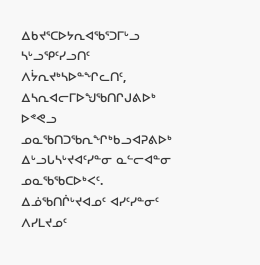ᐃᑲᔪᕐᑕᐅᔭᕆᐊᖃᕐᑐᒥᒡᓗ ᓴᒡᓗᕿᑦᓯᓗᑎᑦ ᐱᔮᕆᔪᒃᓴᐅᓐᖏᓚᑎᑦ, ᐃᓴᕆᐊᓕᒥᐅᖑᖃᑎᒋᒍᕕᐅᒃ ᐅᕝᕙᓗ ᓄᓇᖃᑎᑐᖃᕆᖏᒃᑲᓗᐊᕈᕕᐅᒃ ᐃᒡᓗᒐᓴᒡᔪᐊᑦᓯᓐᓂ ᓇᓪᓕᐊᓐᓂ ᓄᓇᖃᖃᑕᐅᒃᐸᑦ.
ᐃᓅᖃᑎᒌᒡᔪᐊᓄᑦ ᐊᓯᑦᓯᓐᓂᑦ ᐱᓯᒪᔪᓄᑦ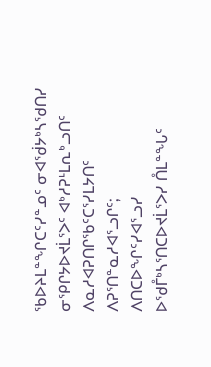ᖃᐅᔨᒪᓐᖏᑕᑦᓯᓐᓄᑦ ᓂᐊᖂᔭᒃᓴᖁᑎᓯ ᓂᕿᒋᔭᐅᔪᒫᕐᐳᑦ ᐊᒃᓱᕈᒻᒪᕆᒃᓗᑎᑦ ᐱᓇᓱᐊᕈᑎᒋᖃᑦᑕᕐᓯᒪᔭᑎᑦ ᐱᕈᕐᑎᓐᓇᓱᐊᕐᓗᒋᑦ; ᐱᑎᑕᐅᖏᑦᓯᐊᕐᓗᓯ ᐅᖁᒤᒃᓴᕐᑎᑕᐅᔪᒫᕐᐳᓯ ᑍᒪᓐᖓᑦ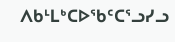ᐱᑲᒻᒪᒃᑕᐅᖃᑦᑕᕐᓗᓯᓗ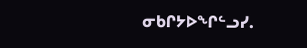ᓂᑲᒋᔭᐅᖏᓪᓗᓯ.